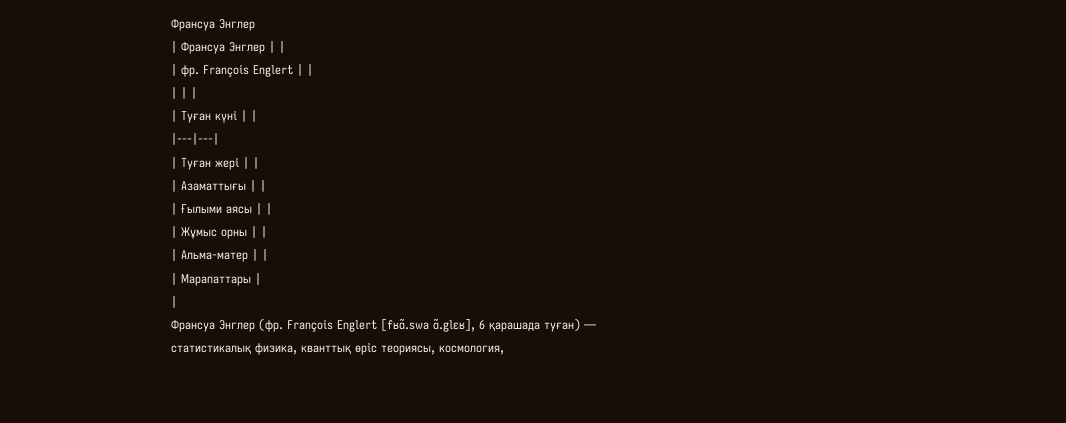Франсуа Энглер
| Франсуа Энглер | |
| фр. François Englert | |
| | |
| Туған күні | |
|---|---|
| Туған жері | |
| Азаматтығы | |
| Ғылыми аясы | |
| Жұмыс орны | |
| Альма-матер | |
| Марапаттары |
|
Франсуа Энглер (фр. François Englert [fʁɑ̃.swa ɑ̃.glɛʁ], 6 қарашада туған) — статистикалық физика, кванттық өріс теориясы, космология,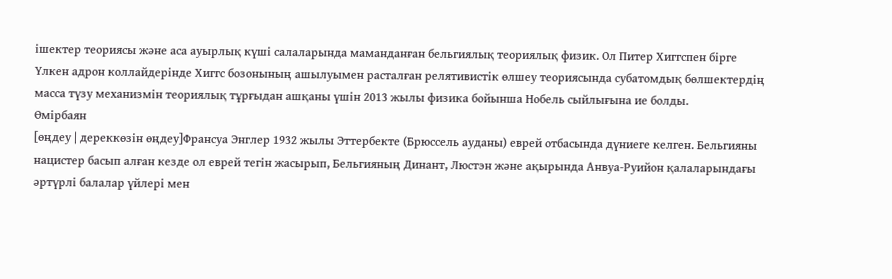ішектер теориясы және аса ауырлық күші салаларында маманданған бельгиялық теориялық физик. Ол Питер Хиггспен бірге Үлкен адрон коллайдерінде Хиггс бозонының ашылуымен расталған релятивистік өлшеу теориясында субатомдық бөлшектердің масса түзу механизмін теориялық тұрғыдан ашқаны үшін 2013 жылы физика бойынша Нобель сыйлығына ие болды.
Өмірбаян
[өңдеу | дереккөзін өңдеу]Франсуа Энглер 1932 жылы Эттербекте (Брюссель ауданы) еврей отбасында дүниеге келген. Бельгияны нацистер басып алған кезде ол еврей тегін жасырып, Бельгияның Динант, Люстэн және ақырында Анвуа-Руийон қалаларындағы әртүрлі балалар үйлері мен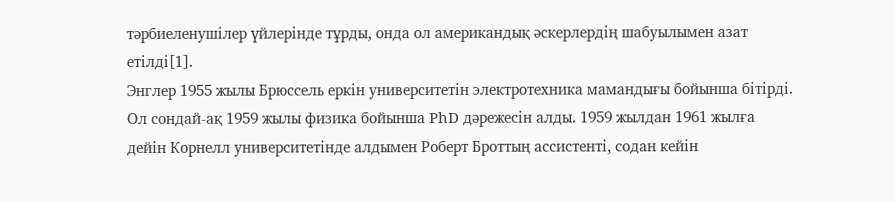тәрбиеленушілер үйлерінде тұрды, онда ол американдық әскерлердің шабуылымен азат етілді[1].
Энглер 1955 жылы Брюссель еркін университетін электротехника мамандығы бойынша бітірді. Ол сондай-ақ 1959 жылы физика бойынша PhD дәрежесін алды. 1959 жылдан 1961 жылға дейін Корнелл университетінде алдымен Роберт Броттың ассистенті, содан кейін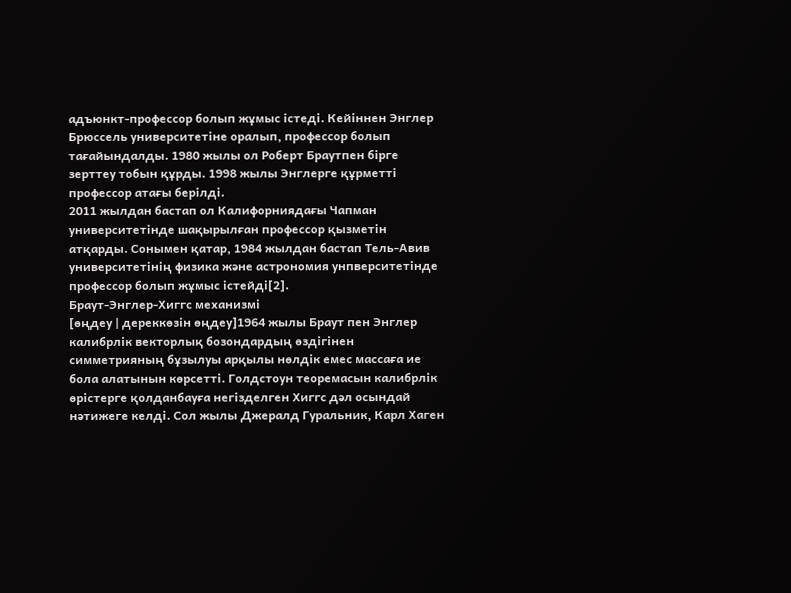адъюнкт-профессор болып жұмыс істеді. Кейіннен Энглер Брюссель университетіне оралып, профессор болып тағайындалды. 1980 жылы ол Роберт Браутпен бірге зерттеу тобын құрды. 1998 жылы Энглерге құрметті профессор атағы берілді.
2011 жылдан бастап ол Калифорниядағы Чапман университетінде шақырылған профессор қызметін атқарды. Сонымен қатар, 1984 жылдан бастап Тель-Авив университетінің физика және астрономия унпверситетінде профессор болып жұмыс істейді[2].
Браут-Энглер-Хиггс механизмі
[өңдеу | дереккөзін өңдеу]1964 жылы Браут пен Энглер калибрлік векторлық бозондардың өздігінен симметрияның бұзылуы арқылы нөлдік емес массаға ие бола алатынын көрсетті. Голдстоун теоремасын калибрлік өрістерге қолданбауға негізделген Хиггс дәл осындай нәтижеге келді. Сол жылы Джералд Гуральник, Карл Хаген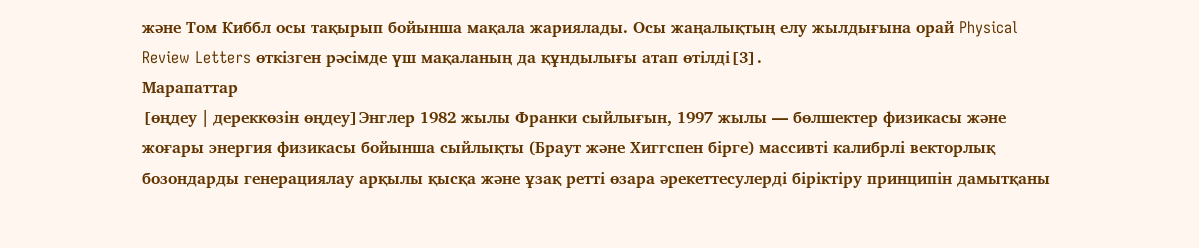және Том Киббл осы тақырып бойынша мақала жариялады. Осы жаңалықтың елу жылдығына орай Physical Review Letters өткізген рәсімде үш мақаланың да құндылығы атап өтілді[3].
Марапаттар
[өңдеу | дереккөзін өңдеу]Энглер 1982 жылы Франки сыйлығын, 1997 жылы — бөлшектер физикасы және жоғары энергия физикасы бойынша сыйлықты (Браут және Хиггспен бірге) массивті калибрлі векторлық бозондарды генерациялау арқылы қысқа және ұзақ ретті өзара әрекеттесулерді біріктіру принципін дамытқаны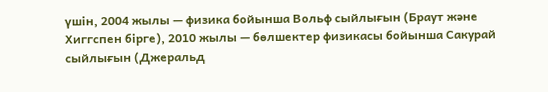үшін, 2004 жылы — физика бойынша Вольф сыйлығын (Браут және Хиггспен бірге), 2010 жылы — бөлшектер физикасы бойынша Сакурай сыйлығын (Джеральд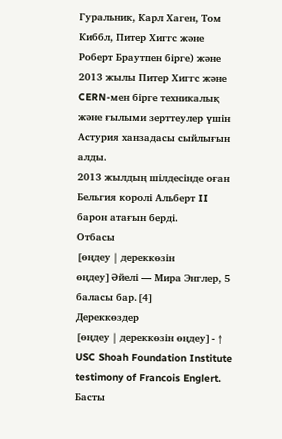Гуральник, Карл Хаген, Том Киббл, Питер Хиггс және Роберт Браутпен бірге) және 2013 жылы Питер Хиггс және CERN-мен бірге техникалық және ғылыми зерттеулер үшін Астурия ханзадасы сыйлығын алды.
2013 жылдың шілдесінде оған Бельгия королі Альберт II барон атағын берді.
Отбасы
[өңдеу | дереккөзін өңдеу]Әйелі — Мира Энглер, 5 баласы бар.[4]
Дереккөздер
[өңдеу | дереккөзін өңдеу]- ↑ USC Shoah Foundation Institute testimony of Francois Englert. Басты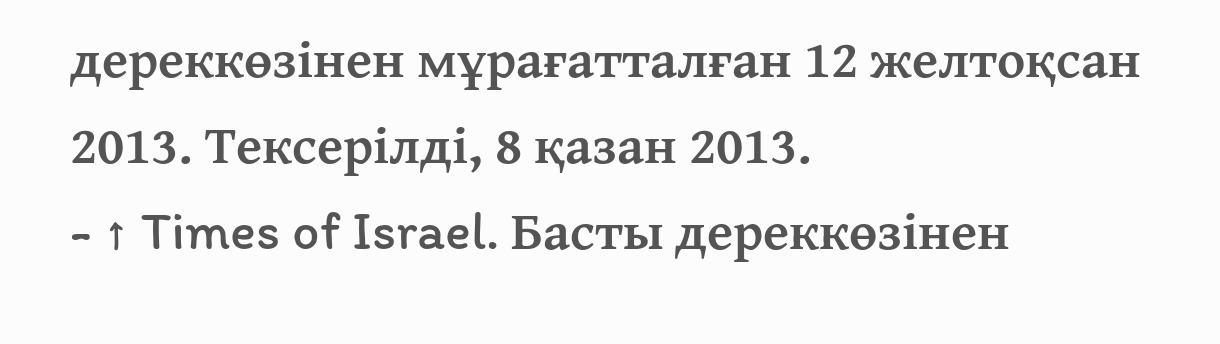дереккөзінен мұрағатталған 12 желтоқсан 2013. Тексерілді, 8 қазан 2013.
- ↑ Times of Israel. Басты дереккөзінен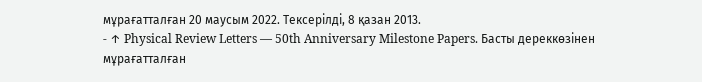мұрағатталған 20 маусым 2022. Тексерілді, 8 қазан 2013.
- ↑ Physical Review Letters — 50th Anniversary Milestone Papers. Басты дереккөзінен мұрағатталған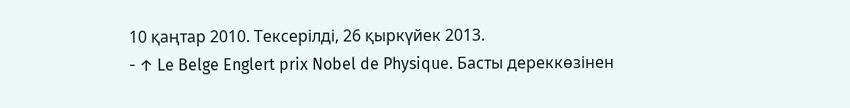10 қаңтар 2010. Тексерілді, 26 қыркүйек 2013.
- ↑ Le Belge Englert prix Nobel de Physique. Басты дереккөзінен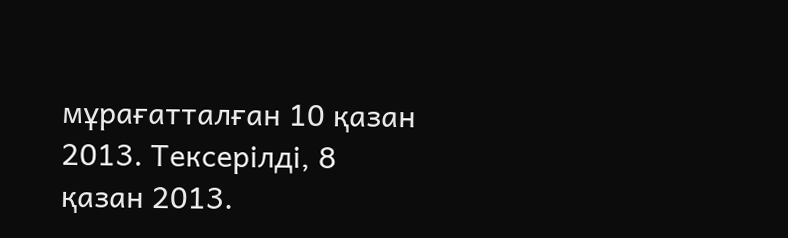мұрағатталған 10 қазан 2013. Тексерілді, 8 қазан 2013.